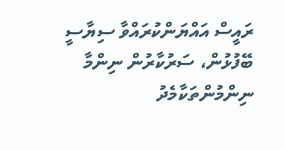ރައީސް އައްޔަންކުރައްވާ ސިޔާސީ ބޭފުޅުން، ސަރުކާރުން ނިންމާ ނިންމުންތަކާމެދު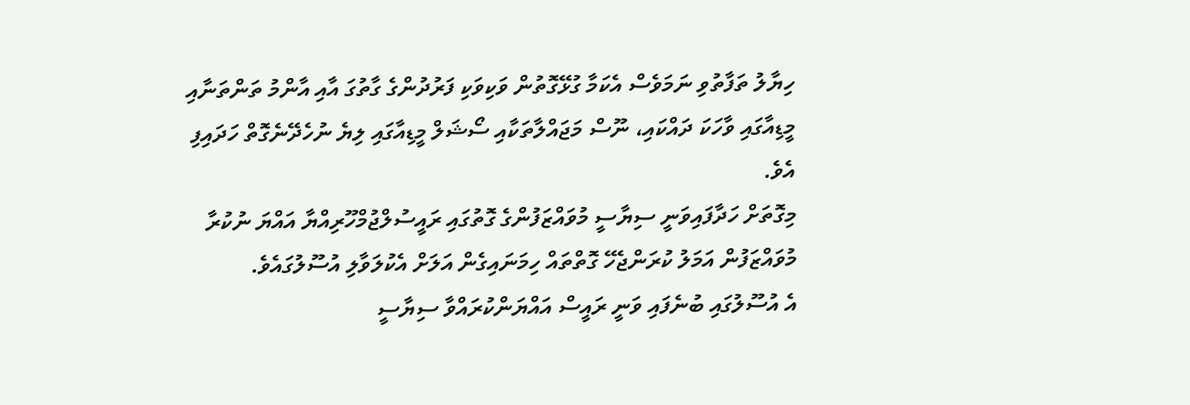ހިޔާލު ތަފާތުވި ނަމަވެސް އެކަމާ ގުޅޭގޮތުން ވަކިވަކި ފަރުދުންގެ ގާތުގަ އާއި އާންމު ތަންތަނާއި މީޑިއާގައި ވާހަކަ ދައްކައި، ނޫސް މަޖައްލާތަކާއި ސޯޝަލް މީޑިއާގައި ލިޔެ ނުހެދޭނެގޮތް ހަދައިފި އެވެ.
މިގޮތަށް ހަދާފައިވަނީ ސިޔާސީ މުވައްޒަފުންގެ ގޮތުގައި ރައީސުލްޖުމްހޫރިއްޔާ އައްޔަ ނުކުރާ މުވައްޒަފުން އަމަލު ކުރަންޖެހޭ ގޮތްތައް ހިމަނައިގެން އަލަށް އެކުލަވާލި އުސޫލުގައެވެ.
އެ އުސޫލުގައި ބުނެފައި ވަނީ ރައީސް އައްޔަންކުރައްވާ ސިޔާސީ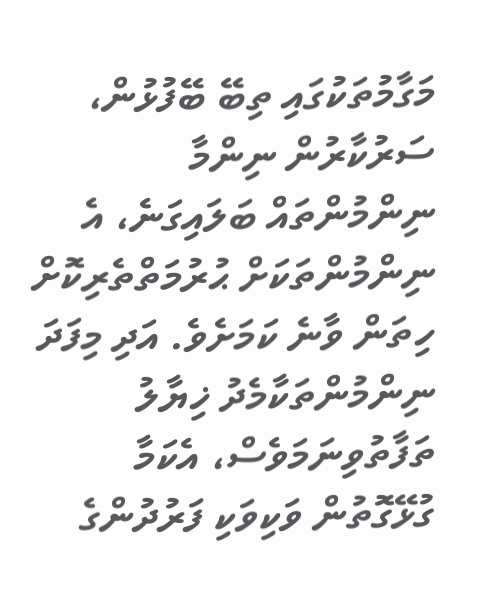މަގާމުތަކުގައި ތިބޭ ބޭފުޅުން، ސަރުކާރުން ނިންމާ ނިންމުންތައް ބަލައިގަނެ، އެ ނިންމުންތަކަށް ޙުރުމަތްތެރިކޮށް ހިތަން ވާނެ ކަމަށެވެ. އަދި މިފަދަ ނިންމުންތަކާމެދު ޚިޔާލު ތަފާތުވިނަމަވެސް، އެކަމާ ގުޅޭގޮތުން ވަކިވަކި ފަރުދުންގެ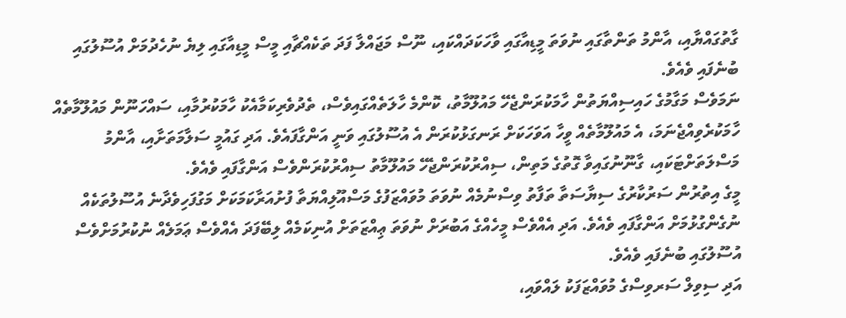ގާތުގައްޔާއި، އާންމު ތަންތާގައި ނުވަތަ މީޑިއާގައި ވާހަކަދައްކައި، ނޫސް މަޖައްލާ ފަދަ ތަކެއްޗާއި މީސް މީޑިއާގައި ލިޔެ ނުހެދުމަށް އުސޫލުގައި ބުނެފައި ވެއެވެ.
ނަމަވެސް މަގާމުގެ ހައިސިއްޔަތުން ހާމަކުރަންޖެހޭ މައުލޫމާތު، ކޮންމެ ހާލަތެއްގައިވެސް، ތެދުވެރިކަމާއެކު ހާމަކުރުމާއި، ސައްހަނޫން މައުލޫމާތެއް ހާމަކުރެވިއްޖެނަމަ، އެ މައުލޫމާތެއް ވީހާ އަވަހަކަށް ރަނގަޅުކުރަން އެ އުސޫލުގައި ވަނީ އަންގާފައެވެ. އަދި ގައުމީ ސަލާމަތަށާއި، އާންމު މަސްލަތަށްޓަކައި، ގާނޫނުގައިވާ ގޮތުގެ މަތިން، ސިއްރުކުރަންޖެހޭ މައުލޫމާތު ސިއްރުކުރަންވެސް އަންގާފައި ވެއެވެ.
މީގެ އިތުރުން ސަރުކާރުގެ ސިޔާސަތާ ތަފާތު ވިސްނުމެއް ނުވަތަ މުވައްޒަފުގެ މަސްއޫލިއްޔަތާ ފުށުއަރާކަމަކަށް މަގުފަހިވެދާނެ އުސޫލުތަކެއް ނުގެންގުޅުމަށް އަންގާފައި ވެއެވެ. އަދި އެއްވެސް މީހެއްގެ އަބުރަށް ނުވަތަ ޢިއްޒަތަށް އުނިކަމެއް ލިބޭފަދަ އެއްވެސް ޢަމަލެއް ނުކުރުމަށްވެސް އުސޫލުގައި ބުނެފައި ވެއެވެ.
އަދި ސިވިލް ސަރވިސްގެ މުވައްޒަފަކު ލައްވައި،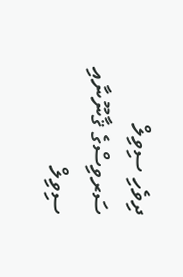ދިވެހި ސިވިލް ސަރވިސްގެ ޤާނޫނާއި ސިވިލް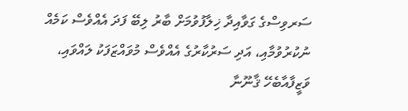ސަރވިސްގެ ގަވާއިދާ ޚިލާފުވުމަށް ބާރު ލިބޭ ފަދަ އެއްވެސް ކަމެއް ނުކުރުވުމާއި، އަދި ސަރުކާރުގެ އެއްވެސް މުވައްޒަފަކު ލައްވައި، ވަޒީފާއާބެހޭ ޤާނޫނާ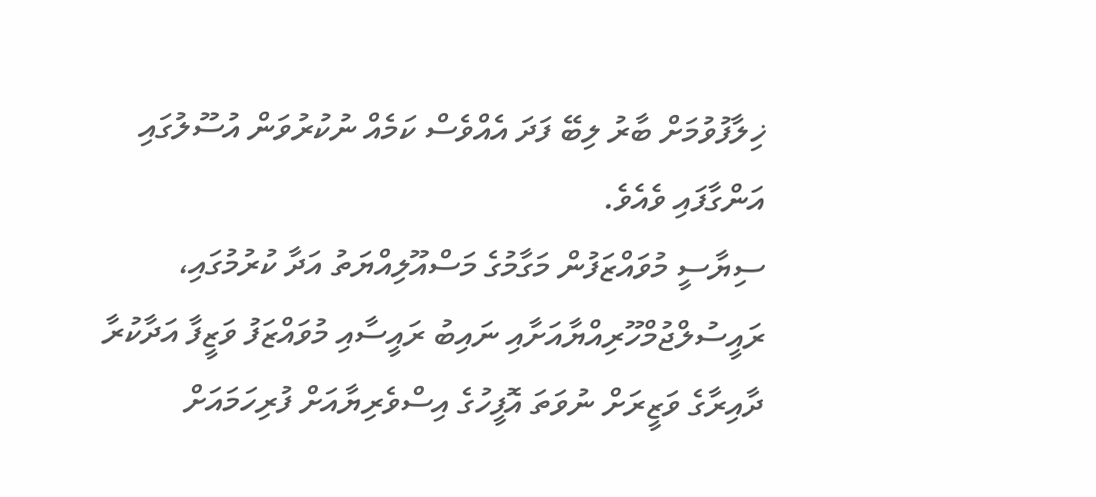ޚިލާފުވުމަށް ބާރު ލިބޭ ފަދަ އެއްވެސް ކަމެއް ނުކުރުވަން އުސޫލުގައި އަންގާފައި ވެއެވެ.
ސިޔާސީ މުވައްޒަފުން މަގާމުގެ މަސްއޫލިއްޔަތު އަދާ ކުރުމުގައި، ރައީސުލްޖުމްހޫރިއްޔާއަށާއި ނައިބު ރައީސާއި މުވައްޒަފު ވަޒީފާ އަދާކުރާ ދާއިރާގެ ވަޒީރަށް ނުވަތަ އޮފީހުގެ އިސްވެރިޔާއަށް ފުރިހަމައަށް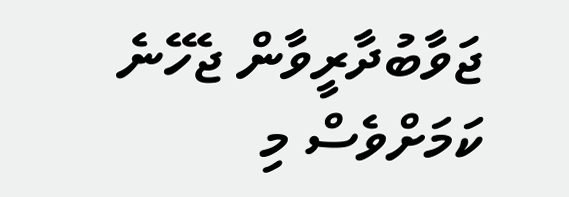ޖަވާބުދާރީވާން ޖެހޭނެ ކަމަށްވެސް މި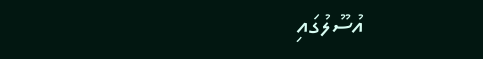އުސޫލުގައި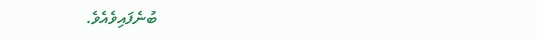ބުނެފައިވެއެވެ.